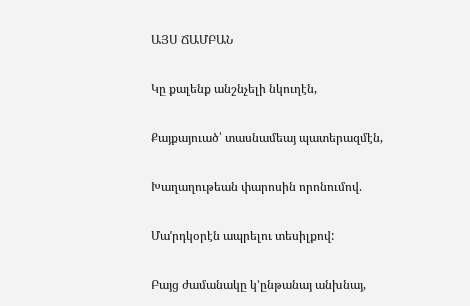ԱՅՍ ՃԱՄԲԱՆ

Կը քալենք անշնչելի նկուղէն,

Քայքայուած՝ տասնամեայ պատերազմէն,

Խաղաղութեան փարոսին որոնումով.

Մաʹրդկօրէն ապրելու տեսիլքով:

Բայց ժամանակը կ’ընթանայ անխնայ,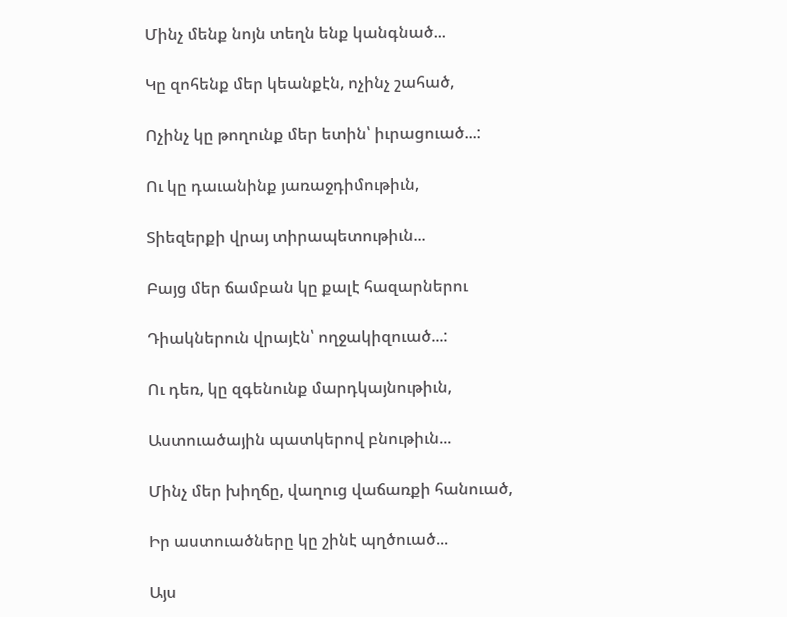Մինչ մենք նոյն տեղն ենք կանգնած...

Կը զոհենք մեր կեանքէն, ոչինչ շահած,

Ոչինչ կը թողունք մեր ետին՝ իւրացուած...:

Ու կը դաւանինք յառաջդիմութիւն,

Տիեզերքի վրայ տիրապետութիւն...

Բայց մեր ճամբան կը քալէ հազարներու

Դիակներուն վրայէն՝ ողջակիզուած...:

Ու դեռ, կը զգենունք մարդկայնութիւն,

Աստուածային պատկերով բնութիւն...

Մինչ մեր խիղճը, վաղուց վաճառքի հանուած,

Իր աստուածները կը շինէ պղծուած...

Այս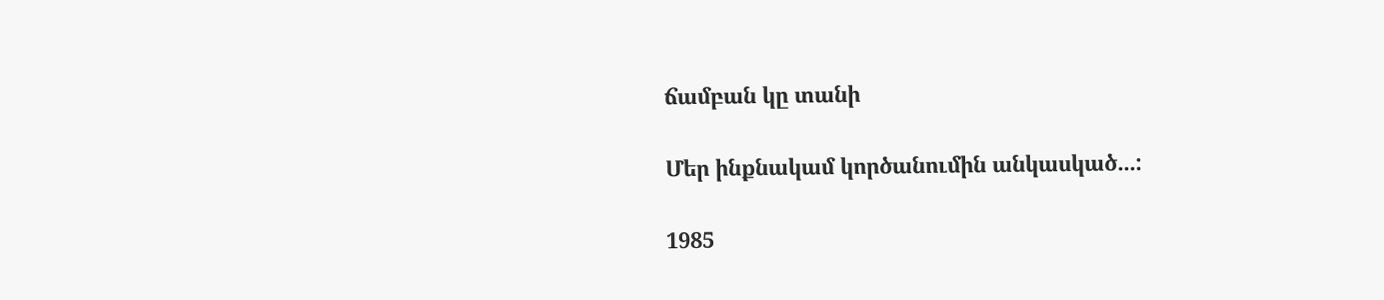ճամբան կը տանի

Մեր ինքնակամ կործանումին անկասկած...:

1985